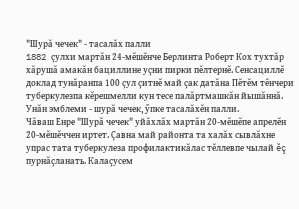"Шурă чечек" - тасалăх палли
1882 çулхи мартăн 24-мĕшĕнче Берлинта Роберт Кох тухтăр хăрушă амакăн бациллине уçни пирки пĕлтернĕ. Сенсациллĕ доклад тунăранпа 100 çул çитнĕ май çак датăна Пĕтĕм тĕнчери туберкулезпа кĕрешмелли кун тесе палăртмашкăн йышăннă. Унăн эмблеми - шурă чечек, ỹпке тасалăхĕн палли.
Чăваш Енре "Шурă чечек" уйăхлăх мартăн 20-мĕшĕпе апрелĕн 20-мĕшĕччен иртет. Çавна май районта та халăх сывлăхне упрас тата туберкулеза профилактикăлас тĕллевпе чылай ĕç пурнăçланать. Калаçусем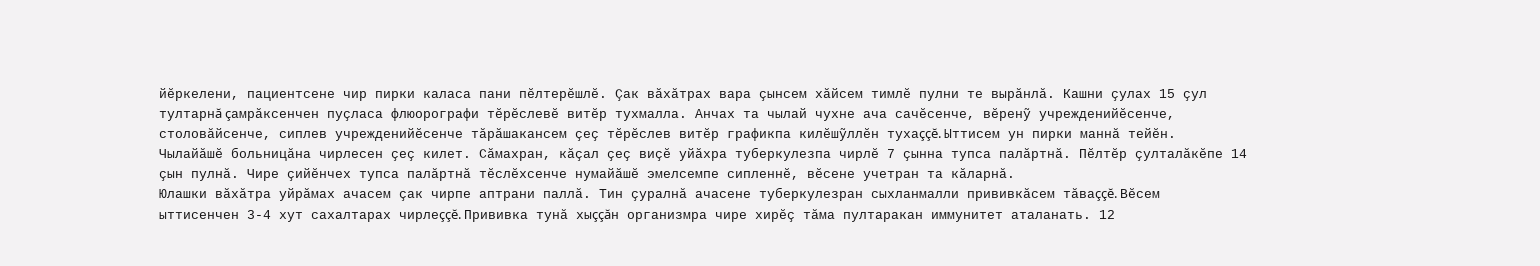йĕркелени, пациентсене чир пирки каласа пани пĕлтерĕшлĕ. Çак вăхăтрах вара çынсем хăйсем тимлĕ пулни те вырăнлă. Кашни çулах 15 çул тултарнă çамрăксенчен пуçласа флюорографи тĕрĕслевĕ витĕр тухмалла. Анчах та чылай чухне ача сачĕсенче, вĕренỹ учрежденийĕсенче, столовăйсенче, сиплев учрежденийĕсенче тăрăшакансем çеç тĕрĕслев витĕр графикпа килĕшỹллĕн тухаççĕ. Ыттисем ун пирки маннă тейĕн. Чылайăшĕ больницăна чирлесен çеç килет. Сăмахран, кăçал çеç виçĕ уйăхра туберкулезпа чирлĕ 7 çынна тупса палăртнă. Пĕлтĕр çулталăкĕпе 14 çын пулнă. Чире çийĕнчех тупса палăртнă тĕслĕхсенче нумайăшĕ эмелсемпе сипленнĕ, вĕсене учетран та кăларнă.
Юлашки вăхăтра уйрăмах ачасем çак чирпе аптрани паллă. Тин çуралнă ачасене туберкулезран сыхланмалли прививкăсем тăваççĕ. Вĕсем ыттисенчен 3-4 хут сахалтарах чирлеççĕ. Прививка тунă хыççăн организмра чире хирĕç тăма пултаракан иммунитет аталанать. 12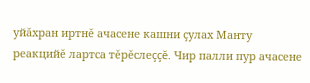уйăхран иртнĕ ачасене кашни çулах Манту реакцийĕ лартса тĕрĕслеççĕ. Чир палли пур ачасене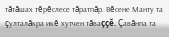тăтăшах тĕрĕслесе тăратпăр. Вĕсене Манту та çулталăкра икĕ хутчен тăваççĕ. Çавăнпа та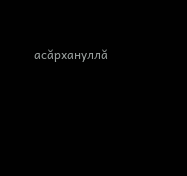асăрхануллă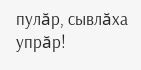пулăр, сывлăха упрăр!